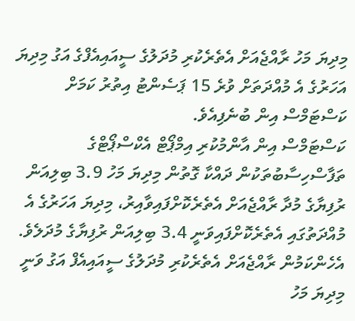މިދިޔަ މަހު ރާއްޖެއަށް އެތެރެކުރި މުދަލުގެ ސީއައިއެފްގެ އަގު މިދިޔަ އަހަރުގެ އެ މުއްދަތަށް ވުރެ 15 ޕަސެންޓު އިތުރު ކަމަށް ކަސްޓަމްސް އިން ބުނެފިއެވެ.
ކަސްޓަމްސް އިން އާންމުކުރި އިމްޕޯޓް އެކްސްޕޯޓްގެ ތަފާސްހިސާބުތަކުން ދައްކާ ގޮތުން މިދިޔަ މަހު 3.9 ބިލިއަން ރުފިޔާގެ މުދާ ރާއްޖެއަށް އެތެރެކޮށްފައިވާއިރު، މިދިޔަ އަހަރުގެ އެ މުއްދަތުގައި އެތެރެކޮށްފައިވަނީ 3.4 ބިލިއަން ރުފިޔާގެ މުދަލެވެ. އެހެންކަމުން ރާއްޖެއަށް އެތެރެކުރި މުދަލުގެ ސީއައިއެފް އަގު ވަނީ މިދިޔަ މަހު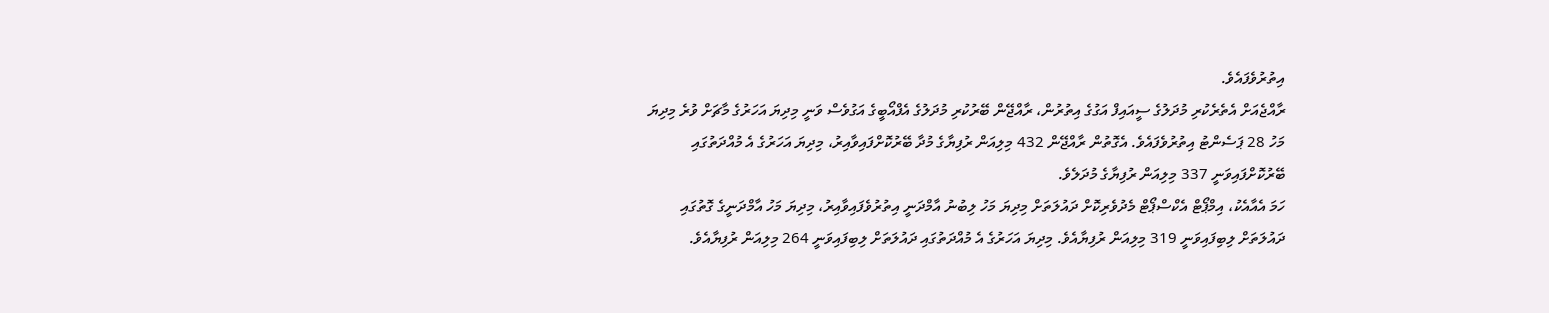އިތުރުވެފައެވެ.
ރާއްޖެއަށް އެތެރެކުރި މުދަލުގެ ސީއައިފް އަގުގެ އިތުރުން، ރާއްޖޭން ބޭރުކުރި މުދަލުގެ އެފްއޯބީގެ އަގުވެސް ވަނީ މިދިޔަ އަހަރުގެ މާޗަށް ވުރެ މިދިޔަ މަހު 28 ޕަސެންޓު އިތުރުވެފައެވެ. އެގޮތުން ރާއްޖޭން 432 މިލިއަން ރުފިޔާގެ މުދާ ބޭރުކޮށްފައިވާއިރު، މިދިޔަ އަހަރުގެ އެ މުއްދަތުގައި ބޭރުކޮށްފައިވަނީ 337 މިލިއަން ރުފިޔާގެ މުދަލެވެ.
ހަމަ އެއާއެކު، އިމްޕޯޓް އެކްސްޕޯޓް މެދުވެރިކޮށް ދައުލަތަށް މިދިޔަ މަހު ލިބުނު އާމްދަނީ އިތުރުވެފައިވާއިރު، މިދިޔަ މަހު އާމްދަނީގެ ގޮތުގައި ދައުލަތަށް ލިބިފައިވަނީ 319 މިލިއަން ރުފިޔާއެވެ. މިދިޔަ އަހަރުގެ އެ މުއްދަތުގައި ދައުލަތަށް ލިބިފައިވަނީ 264 މިލިއަން ރުފިޔާއެވެ.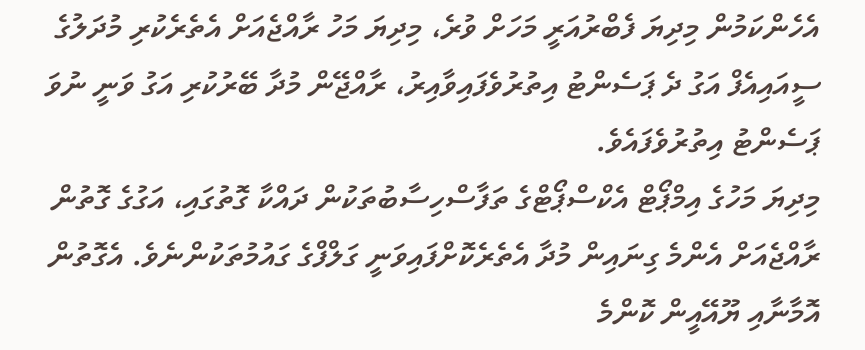އެހެންކަމުން މިދިޔަ ފެބްރުއަރީ މަހަށް ވުރެ، މިދިޔަ މަހު ރާއްޖެއަށް އެތެރެކުރި މުދަލުގެ ސީއައިއެފް އަގު ދެ ޕަސެންޓު އިތުރުވެފައިވާއިރު، ރާއްޖޭން މުދާ ބޭރުކުރި އަގު ވަނީ ނުވަ ޕަސެންޓު އިތުރުވެފައެވެ.
މިދިޔަ މަހުގެ އިމްޕޯޓް އެކްސްޕޯޓްގެ ތަފާސްހިސާބުތަކުން ދައްކާ ގޮތުގައި، އަގުގެ ގޮތުން ރާއްޖެއަށް އެންމެ ގިނައިން މުދާ އެތެރެކޮށްފައިވަނީ ގަލްފްގެ ގައުމުތަކުންނެވެ. އެގޮތުން އޮމާނާއި ޔޫއޭއީން ކޮންމެ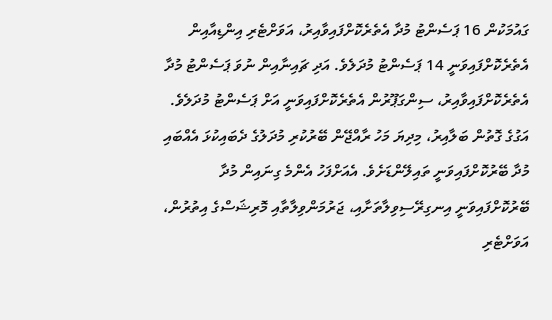ގައުމަކުން 16 ޕަސެންޓު މުދާ އެތެރެކޮށްފައިވާއިރު، އަވަށްޓެރި އިންޑިއާއިން އެތެރެކޮށްފައިވަނީ 14 ޕަސެންޓު މުދަލެވެ. އަދި ޗައިނާއިން ނުވަ ޕަސެންޓު މުދާ އެތެރެކޮށްފައިވާއިރު، ސިންގަޕޫރުން އެތެރެކޮށްފައިވަނީ އަށް ޕަސެންޓު މުދަލެވެ.
އަގުގެ ގޮތުން ބަލާއިރު، މިދިޔަ މަހު ރާއްޖޭން ބޭރުކުރި މުދަލުގެ ދެބައިކުޅަ އެއްބައި މުދާ ބޭރުކޮށްފައިވަނީ ތައިލޭންޑަށެވެ. އެއަށްފަހު އެންމެ ގިނައިން މުދާ ބޭރުކޮށްފައިވަނީ އިނގިރޭސިވިލާތަށާއި، ޖަރުމަންވިލާތާއި މޮރިޝަސްގެ އިތުރުން، އަވަށްޓެރި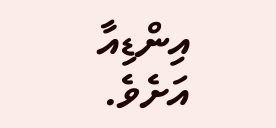އިންޑިއާ އަށެވެ.